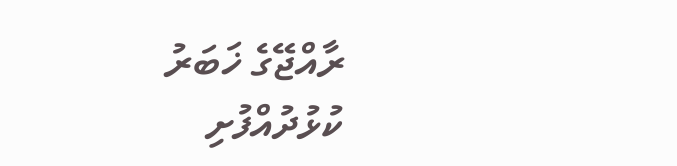ރާއްޖޭގެ ޚަބަރު
ކުޅުދުއްފުށި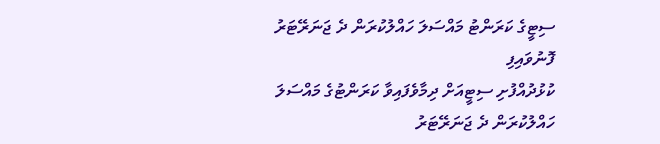ސިޓީގެ ކަރަންޓު މައްސަލަ ހައްލުކުރަން ދެ ޖަނަރޭޓަރު ފޮނުވައިފި
ކުޅުދުއްފުށި ސިޓީއަށް ދިމާވެފައިވާ ކަރަންޓުގެ މައްސަލަ ހައްލުކުރަން ދެ ޖަނަރޭޓަރު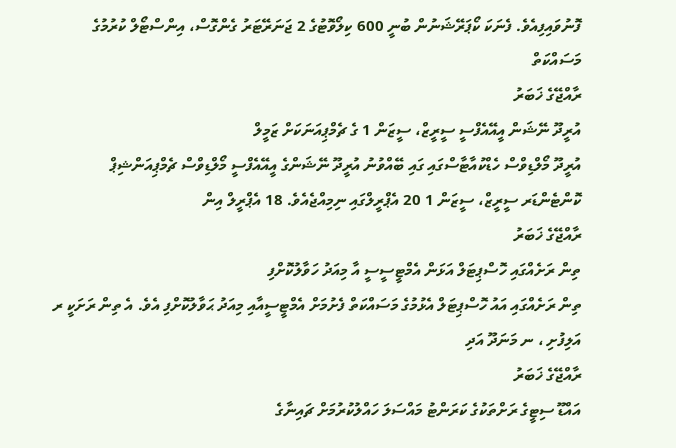ފޮނުވައިފިއެވެ. ފެނަކަ ކޯޕަރޭޝަނުން ބުނީ 600 ކިލޯވޮޓުގެ 2 ޖަނަރޭޓަރު ގެންގޮސް، އިންސްޓޯލް ކުރުމުގެ މަސައްކަތް
ރާއްޖޭގެ ޚަބަރު
އުރީދޫ ނޭޝަން އީއޭއެފްސީ ސީރީޒް، ސީޒަން 1 ގެ ޗެމްޕިއަނަކަށް ޒަމީލް
އުރީދޫ މޯލްޑިވްސް ހެޑްކުއާޓާސްގައި ގައި ބޭއްވުނު އުރީދޫ ނޭޝަންގެ އީއޭއެފްސީ މޯލްޑިވްސް ޗެމްޕިއަންޝިޕް ކޮންޓެންޑަރ ސީރީޒް، ސީޒަން 1 20 އެޕްރީލްގައި ނިމިއްޖެއެވެ. 18 އެޕްރީލް އިން
ރާއްޖޭގެ ޚަބަރު
ތިން ރަށެއްގައި ހޮސްޕިޓަލް އަޅަން އެމްޓީސީސީ އާ މިއަދު ހަވާލުކޮށްފި
ތިން ރަށެއްގައި އައު ހޮސްޕިޓަލް އެޅުމުގެ މަސައްކަތް ފެށުމަށް އެމްޓީސީއާއި މިއަދު ޙަވާލުކޮށްފި އެވެ. އެ ތިން ރަށަކީ ރ އަލިފުށި ، ނ މަނަދޫ އަދި
ރާއްޖޭގެ ޚަބަރު
އައްޑޫ ސިޓީގެ ރަށްތަކުގެ ކަރަންޓު މައްސަލަ ހައްލުކުރުމަށް ޗައިނާގެ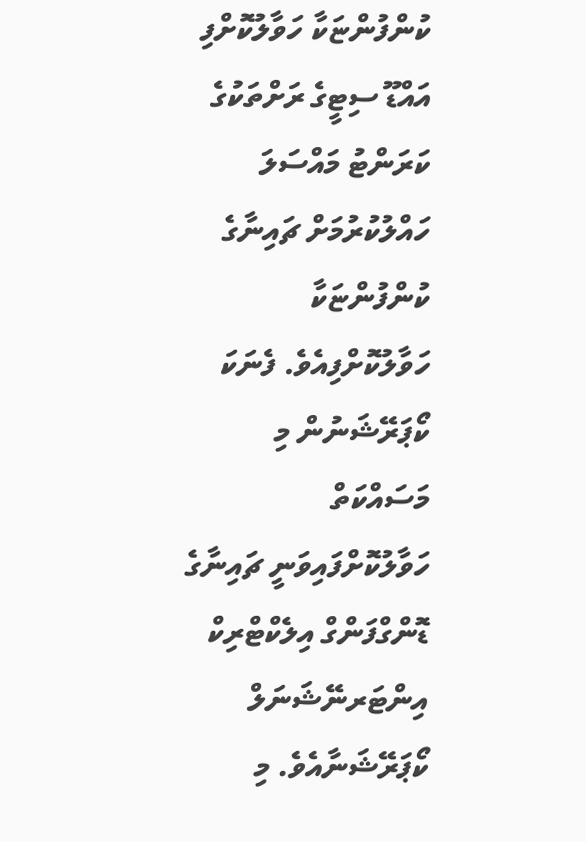ކުންފުންޏަކާ ހަވާލުކޮށްފި
އައްޑޫ ސިޓީގެ ރަށްތަކުގެ ކަރަންޓު މައްސަލަ ހައްލުކުރުމަށް ޗައިނާގެ ކުންފުންޏަކާ ހަވާލުކޮށްފިއެވެ. ފެނަކަ ކޯޕަރޭޝަނުން މި މަސައްކަތް ހަވާލުކޮށްފައިވަނީ ޗައިނާގެ ޑޮންގްފަންގް އިލެކްޓްރިކް އިންޓަރނޭޝަނަލް ކޯޕަރޭޝަނާއެވެ. މި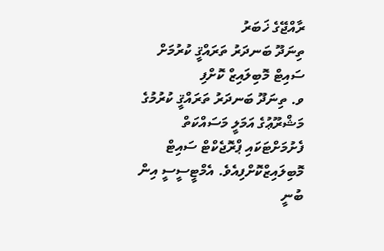ރާއްޖޭގެ ޚަބަރު
ތިނަދޫ ބަނދަރު ތަރައްޤީ ކުރުމަށް ސައިޓް މޮބިލައިޒް ކޮށްފި
ވ. ތިނަދޫ ބަނދަރު ތަރައްޤީ ކުރުމުގެ މަޝްރޫޢުގެ އަމަލީ މަސައްކަތް ފެށުމަށްޓަކައި ޕްރޮޖެކްޓް ސައިޓް މޮބިލައިޒްކޮށްފިއެވެ. އެމްޓީސީސީ އިން ބުނީ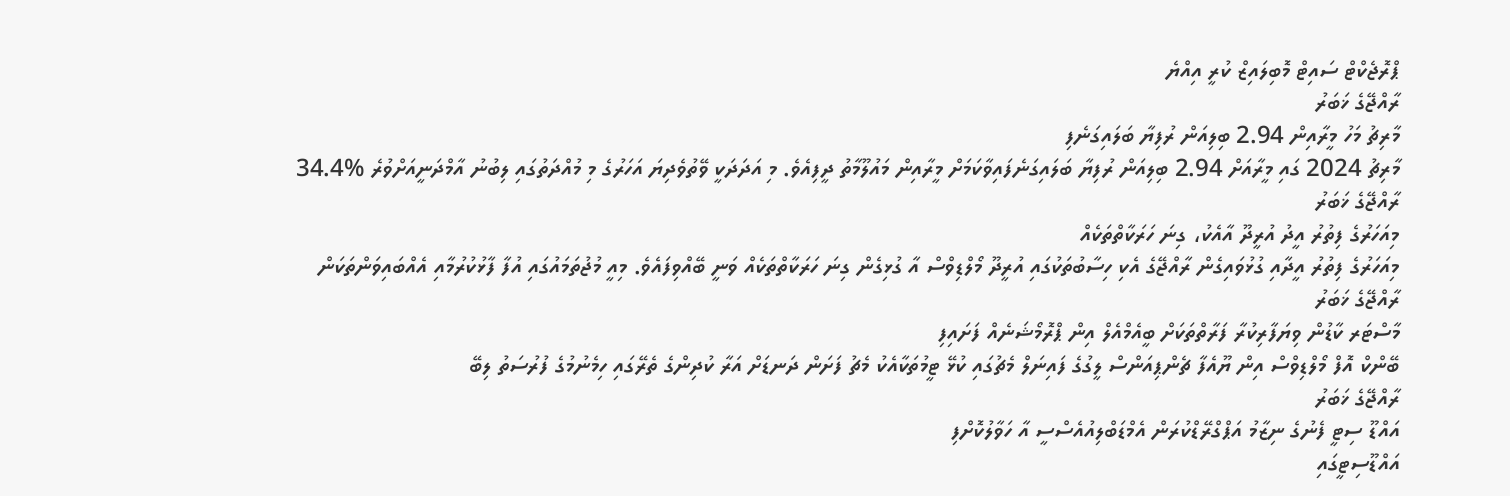ޕްރޮޖެކްޓް ސައިޓް މޮބިލައިޒް ކުރީ އިއްޔެ
ރާއްޖޭގެ ޚަބަރު
މާރިޗު މަހު މީރާއިން 2.94 ބިލިއަން ރުފިޔާ ބަލައިގަނެފި
މާރިޗު 2024 ގައި މީރާއަށް 2.94 ބިލިއަން ރުފިޔާ ބަލައިގަނެފައިވާކަމަށް މީރާއިން މައުލޫމާތު ދީފިއެވެ. މި އަދަދަކީ ވޭތުވެދިޔަ އަހަރުގެ މި މުއްދަތުގައި ލިބުނު އާމްދަނީއަށްވުރެ %34.4
ރާއްޖޭގެ ޚަބަރު
މިއަހަރުގެ ފިތުރު އީދު އުރީދޫ އާއެކު، ގިނަ ހަރަކާތްތަކެއް
މިއަހަރުގެ ފިތުރު އީދާއި ގުޅުވައިގެން ރާއްޖޭގެ އެކި ހިސާބުތަކުގައި އުރީދޫ މޯލްޑިވްސް އާ ގުޅިގެން ގިނަ ހަރަކާތްތަކެއް ވަނީ ބޭއްވިފައެވެ. މިއީ މުޖުތަމައުގައި އުފާ ފާޅުކުރުމާއި އެއްބައިވަންތަކަން
ރާއްޖޭގެ ޚަބަރު
މާސްޓަރ ކާޑުން ވިޔަފާރިކުރާ ފަރާތްތަކަށް ބީއެމްއެލް އިން ޕްރޮމޯޝަނެއް ފަށައިފި
ބޭންކް އޮފް މޯލްޑިވްސް އިން ޔޫއެފާ ޗެންޕިއަންސް ލީގުގެ ފައިނަލް މެޗުގައި ކުޅޭ ޓީމުތަކާއެކު މެޗު ފަށަން ދަނޑަށް އަރާ ކުދިންގެ ތެރޭގައި ހިމެނުމުގެ ފުރުސަތު ލިބޭ
ރާއްޖޭގެ ޚަބަރު
އައްޑޫ ސިޓީ ފެނުގެ ނިޒާމު އަޕްގްރޭޑްކުރަން އެމްޑަބްލިއުއެސްސީ އާ ހަވާލުކޮށްފި
އައްޑޫސިޓީގައި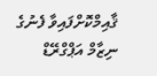ޤާއިމްކޮށްފައިވާ ފެނުގެ ނިޒާމް އަޕްގްރޭޑް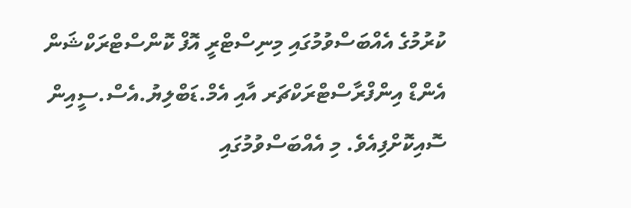ކުރުމުގެ އެއްބަސްވުމުގައި މިނިސްޓްރީ އޮފް ކޮންސްޓްރަކްޝަން އެންޑް އިންފްރާސްޓްރަކްޗަރ އާއި އެމް.ޑަބްލިޔު.އެސް.ސީއިން ސޮއިކޮށްފިއެވެ. މި އެއްބަސްވުމުގައި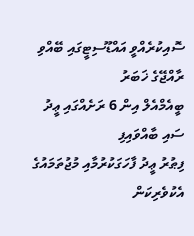ސޮއިކުރެއްވީ އައްޑޫސިޓީގައި ބޭއްވި
ރާއްޖޭގެ ޚަބަރު
ބީއެމްއެލް އިން 6 ރަށެއްގައި ޢީދު ސައި ބާއްވައިފި
ފިޠުރު ޢީދު ފާހަގަކުރުމާއި މުޖުތަމައުގެ އެކުވެރިކަން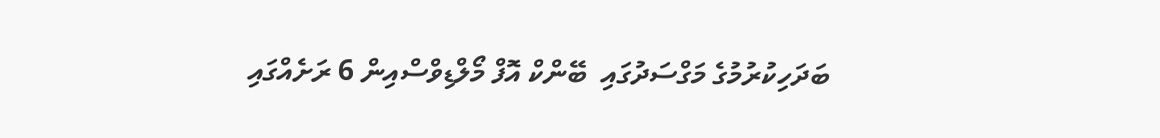ބަދަހިކުރުމުގެ މަގްސަދުގައި  ބޭންކް އޮފް މޯލްޑިވްސްއިން 6 ރަށެއްގައި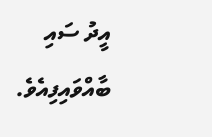އީދު ސައި ބާއްވައިފިއެވެ.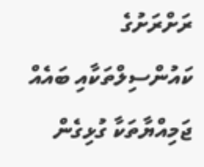ރަށްރަށުގެ ކައުންސިލްތަކާއި ބައެއް ޖަމިއްޔާތަކާ ގުޅިގެން